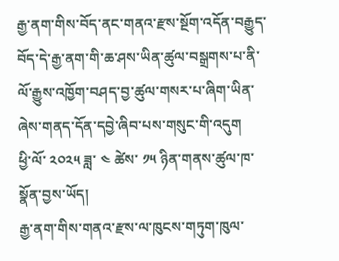རྒྱ་ནག་གིས་བོད་ནང་གནའ་རྫས་སྔོག་འདོན་བརྒྱུད་བོད་དེ་རྒྱ་ནག་གི་ཆ་ཤས་ཡིན་ཚུལ་བསྒྲགས་པ་ནི་ལོ་རྒྱུས་འཁྱོག་བཤད་བྱ་ཚུལ་གསར་པ་ཞིག་ཡིན་ཞེས་གནད་དོན་དབྱེ་ཞིབ་པས་གསུང་གི་འདུག
ཕྱི་ལོ་ ༢༠༢༥ ཟླ་ ༤ ཚེས་ ༡༥ ཉིན་གནས་ཚུལ་ཁ་སྣོན་བྱས་ཡོད།
རྒྱ་ནག་གིས་གནའ་རྫས་ལ་ཁུངས་གཏུག་ཁུལ་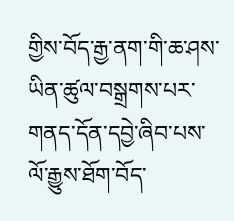གྱིས་བོད་རྒྱ་ནག་གི་ཆ་ཤས་ཡིན་ཚུལ་བསྒྲགས་པར་གནད་དོན་དབྱེ་ཞིབ་པས་ལོ་རྒྱུས་ཐོག་བོད་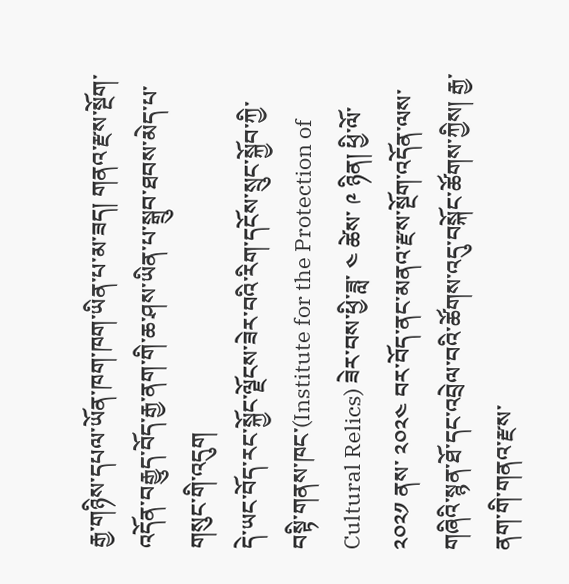རྒྱ་གཉིས་དཔལ་ཡོན་ཁག་ཁག་ཡིན་པ་མ་ཟད། གནའ་རྫས་སྔོག་འདོན་བརྒྱུད་བོད་རྒྱ་ནག་གི་ཆ་ཤས་ཡིན་པ་སྒྲུབ་ཐབས་མེད་པ་གསུང་གི་འདུག
དེ་ཡང་བོད་རང་སྐྱོང་ལྗོངས་ཟེར་བའི་རིག་དངོས་སྲུང་སྐྱོབ་ཀྱི་བསྟི་གནས་ཁང་(Institute for the Protection of Cultural Relics) ཟེར་བས་ཕྱི་ཟླ་ ༤ ཚེས་ ༩ ཉིན། ཕྱི་ལོ་ ༢༠༢༡ ནས་ ༢༠༢༤ བར་བོད་ནང་མནའ་རྫས་སྔོག་འདོན་ལས་གཞིའི་སྙན་ཐོ་དང་འབྲེལ་བའི་ཚོགས་འདུ་བསྐོང་ཚོགས་ཀྱིས། རྒྱ་ནག་གི་གནའ་རྫས་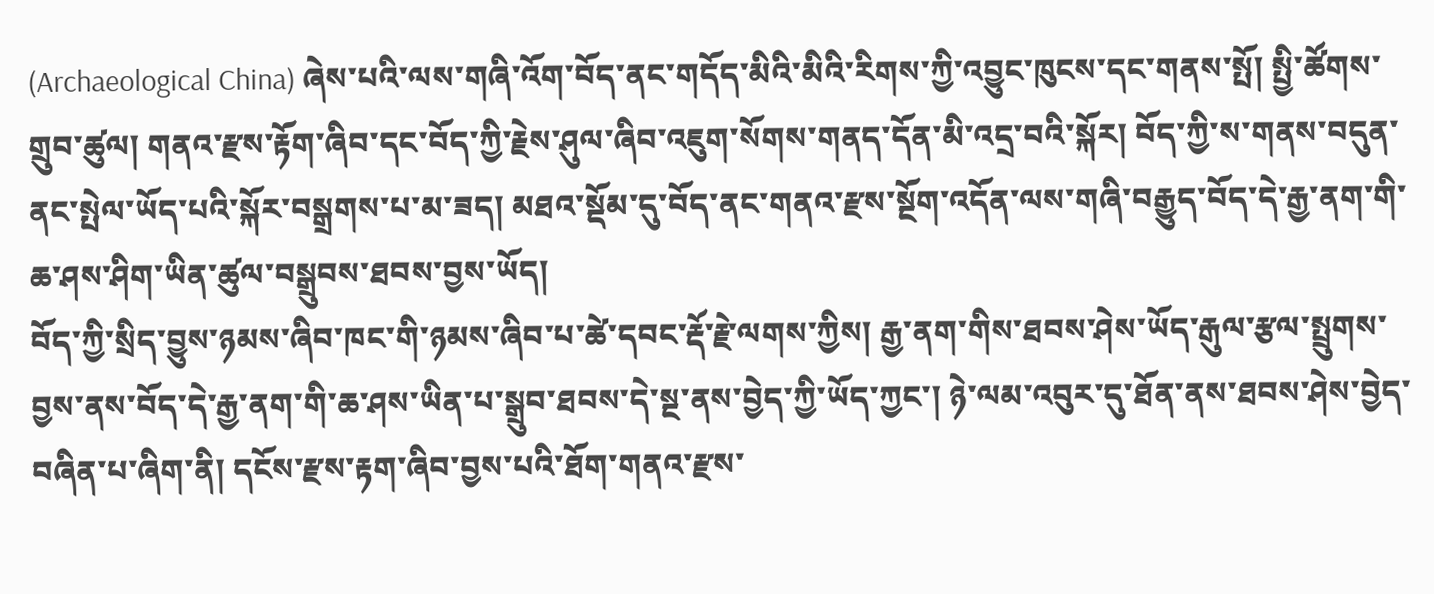(Archaeological China) ཞེས་པའི་ལས་གཞི་འོག་བོད་ནང་གདོད་མིའི་མིའི་རིགས་ཀྱི་འབྱུང་ཁུངས་དང་གནས་སྤོ། སྤྱི་ཚོགས་གྲུབ་ཚུལ། གནའ་རྫས་རྟོག་ཞིབ་དང་བོད་ཀྱི་རྗེས་ཤུལ་ཞིབ་འཇུག་སོགས་གནད་དོན་མི་འདྲ་བའི་སྐོར། བོད་ཀྱི་ས་གནས་བདུན་ནང་སྤེལ་ཡོད་པའི་སྐོར་བསྒྲགས་པ་མ་ཟད། མཐའ་སྡོམ་དུ་བོད་ནང་གནའ་རྫས་སྔོག་འདོན་ལས་གཞི་བརྒྱུད་བོད་དེ་རྒྱ་ནག་གི་ཆ་ཤས་ཤིག་ཡིན་ཚུལ་བསྒྲུབས་ཐབས་བྱས་ཡོད།
བོད་ཀྱི་སྲིད་བྱུས་ཉམས་ཞིབ་ཁང་གི་ཉམས་ཞིབ་པ་ཚེ་དབང་རྡོ་རྗེ་ལགས་ཀྱིས། རྒྱ་ནག་གིས་ཐབས་ཤེས་ཡོད་རྒུལ་རྩལ་སྤྲུགས་བྱས་ནས་བོད་དེ་རྒྱ་ནག་གི་ཆ་ཤས་ཡིན་པ་སྒྲུབ་ཐབས་དེ་སྔ་ནས་བྱེད་ཀྱི་ཡོད་ཀྱང་། ཉེ་ལམ་འབུར་དུ་ཐོན་ནས་ཐབས་ཤེས་བྱེད་བཞིན་པ་ཞིག་ནི། དངོས་རྫས་རྟག་ཞིབ་བྱས་པའི་ཐོག་གནའ་རྫས་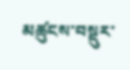མཚུངས་བསྡུར་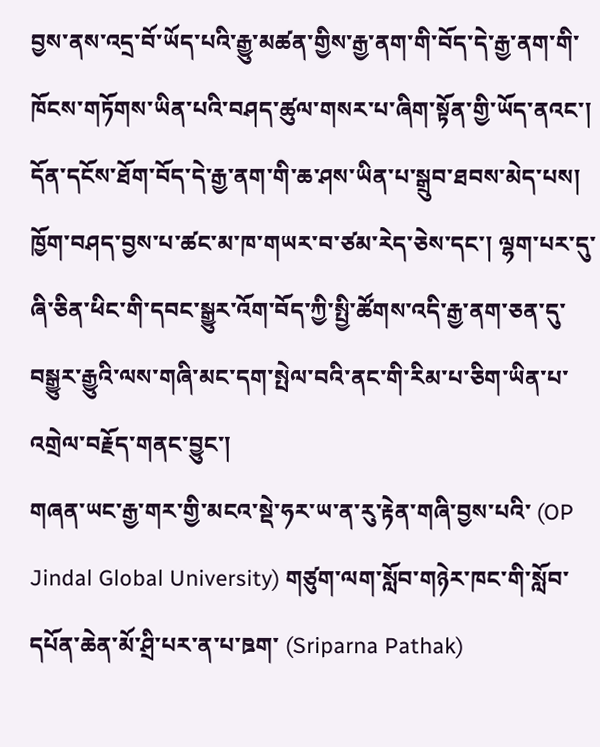བྱས་ནས་འདྲ་བོ་ཡོད་པའི་རྒྱུ་མཚན་གྱིས་རྒྱ་ནག་གི་བོད་དེ་རྒྱ་ནག་གི་ཁོངས་གཏོགས་ཡིན་པའི་བཤད་ཚུལ་གསར་པ་ཞིག་སྟོན་གྱི་ཡོད་ནའང་། དོན་དངོས་ཐོག་བོད་དེ་རྒྱ་ནག་གི་ཆ་ཤས་ཡིན་པ་སྒྲུབ་ཐབས་མེད་པས། ཁྱོག་བཤད་བྱས་པ་ཚང་མ་ཁ་གཡར་བ་ཙམ་རེད་ཅེས་དང་། ལྷག་པར་དུ་ཞི་ཅིན་ཕིང་གི་དབང་སྒྱུར་འོག་བོད་ཀྱི་སྤྱི་ཚོགས་འདི་རྒྱ་ནག་ཅན་དུ་བསྒྱུར་རྒྱུའི་ལས་གཞི་མང་དག་སྤེལ་བའི་ནང་གི་རིམ་པ་ཅིག་ཡིན་པ་འགྲེལ་བརྗོད་གནང་བྱུང་།
གཞན་ཡང་རྒྱ་གར་གྱི་མངའ་སྡེ་ཧར་ཡ་ན་རུ་རྟེན་གཞི་བྱས་པའི་ (OP Jindal Global University) གཙུག་ལག་སློབ་གཉེར་ཁང་གི་སློབ་དཔོན་ཆེན་མོ་ཤྲི་པར་ན་པ་ཋག་ (Sriparna Pathak)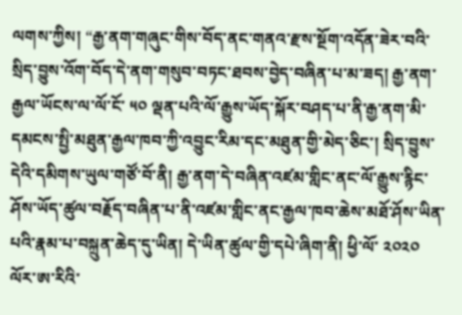ལགས་ཀྱིས། “རྒྱ་ནག་གཞུང་གིས་བོད་ནང་གནའ་རྫས་སྔོག་འདོན་ཟེར་བའི་སྲིད་བྱུས་འོག་བོད་དེ་ནག་གསུབ་བཏང་ཐབས་བྱེད་བཞིན་པ་མ་ཟད། རྒྱ་ནག་རྒྱལ་ཡོངས་ལ་ལོ་ངོ་ ༥༠ ལྡན་པའི་ལོ་རྒྱུས་ཡོད་སྐོར་བཤད་པ་ནི་རྒྱ་ནག་མི་དམངས་སྤྱི་མཐུན་རྒྱལ་ཁབ་ཀྱི་འབྱུང་རིམ་དང་མཐུན་གྱི་མེད་ཅིང་། སྲིད་བྱུས་དེའི་དམིགས་ཡུལ་གཙོ་བོ་ནི། རྒྱ་ནག་དེ་བཞིན་འཛམ་གླིང་ནང་ལོ་རྒྱུས་རྙིང་ཤོས་ཡོད་ཚུལ་བརྗོད་བཞིན་པ་ནི་འཛམ་གླིང་ནང་རྒྱལ་ཁབ་ཆེས་མཐོ་ཤོས་ཡིན་པའི་རྣམ་པ་བསྐྲུན་ཆེད་དུ་ཡིན། དེ་ཡིན་ཚུལ་གྱི་དཔེ་ཞིག་ནི། ཕྱི་ལོ་ ༢༠༢༠ ལོར་ཨ་རིའི་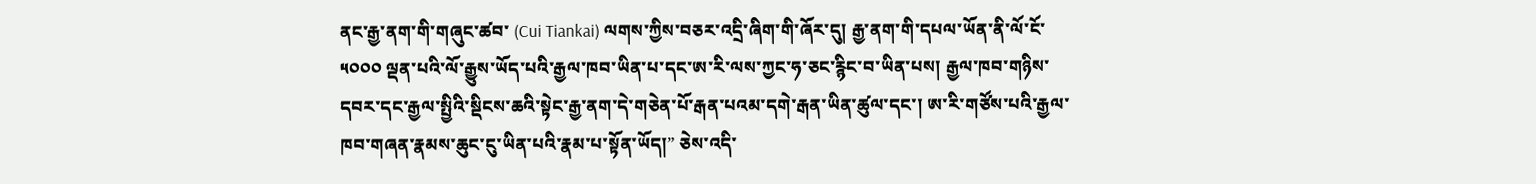ནང་རྒྱ་ནག་གི་གཞུང་ཚབ་ (Cui Tiankai) ལགས་ཀྱིས་བཅར་འདྲི་ཞིག་གི་ཞོར་དུ། རྒྱ་ནག་གི་དཔལ་ཡོན་ནི་ལོ་ངོ་ ༥༠༠༠ ལྡན་པའི་ལོ་རྒྱུས་ཡོད་པའི་རྒྱལ་ཁབ་ཡིན་པ་དང་ཨ་རི་ལས་ཀྱང་ཧ་ཅང་རྙིང་བ་ཡིན་པས། རྒྱལ་ཁབ་གཉིས་དབར་དང་རྒྱལ་སྤྱིའི་སྡིངས་ཆའི་སྟེང་རྒྱ་ནག་དེ་གཅེན་པོ་རྒན་པའམ་དགེ་རྒན་ཡིན་ཚུལ་དང་། ཨ་རི་གཙོས་པའི་རྒྱལ་ཁབ་གཞན་རྣམས་ཆུང་ངུ་ཡིན་པའི་རྣམ་པ་སྟོན་ཡོད།” ཅེས་འདི་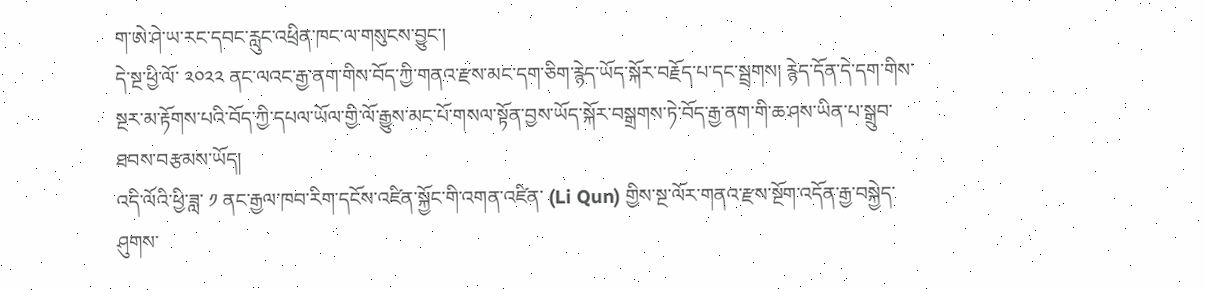ག་ཨེ་ཤེ་ཡ་རང་དབང་རླུང་འཕྲིན་ཁང་ལ་གསུངས་བྱུང་།
དེ་སྔ་ཕྱི་ལོ་ ༢༠༢༢ ནང་ལའང་རྒྱ་ནག་གིས་བོད་ཀྱི་གནའ་རྫས་མང་དག་ཅིག་རྙེད་ཡོད་སྐོར་བརྗོད་པ་དང་སྦྲགས། རྙེད་དོན་དེ་དག་གིས་སྔར་མ་རྟོགས་པའི་བོད་ཀྱི་དཔལ་ཡོལ་གྱི་ལོ་རྒྱུས་མང་པོ་གསལ་སྟོན་བྱས་ཡོད་སྐོར་བསྒྲགས་ཏེ་བོད་རྒྱ་ནག་གི་ཆ་ཤས་ཡིན་པ་སྒྲུབ་ཐབས་བརྩམས་ཡོད།
འདི་ལོའི་ཕྱི་ཟླ་ ༡ ནང་རྒྱལ་ཁབ་རིག་དངོས་འཛིན་སྐྱོང་གི་འགན་འཛིན་ (Li Qun) གྱིས་སྔ་ལོར་གནའ་རྫས་སྔོག་འདོན་རྒྱ་བསྐྱེད་ཤུགས་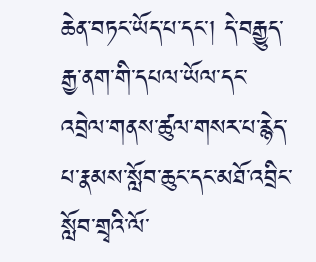ཆེན་བཏང་ཡོད་པ་དང་། དེ་བརྒྱུད་རྒྱ་ནག་གི་དཔལ་ཡོལ་དང་འབྲེལ་གནས་ཚུལ་གསར་པ་རྙེད་པ་རྣམས་སློབ་ཆུང་དང་མཐོ་འབྲིང་སློབ་གྲྭའི་ལོ་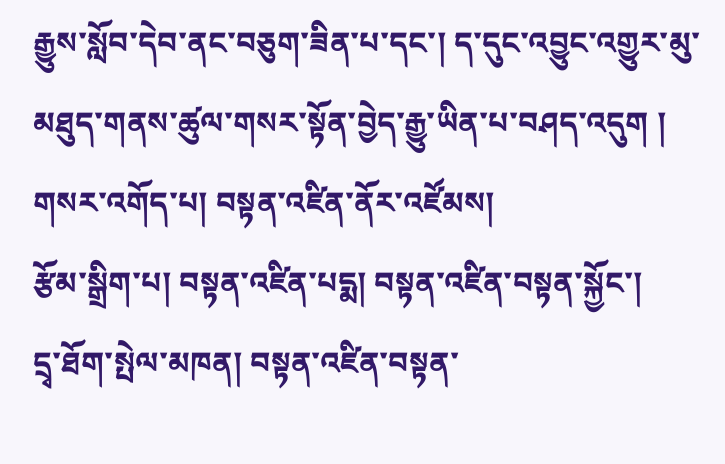རྒྱུས་སློབ་དེབ་ནང་བཅུག་ཟིན་པ་དང་། ད་དུང་འབྱུང་འགྱུར་མུ་མཐུད་གནས་ཚུལ་གསར་སྟོན་བྱེད་རྒྱུ་ཡིན་པ་བཤད་འདུག །
གསར་འགོད་པ། བསྟན་འཛིན་ནོར་འཛོམས།
རྩོམ་སྒྲིག་པ། བསྟན་འཛིན་པདྨ། བསྟན་འཛིན་བསྟན་སྐྱོང་།
དྲྭ་ཐོག་སྤེལ་མཁན། བསྟན་འཛིན་བསྟན་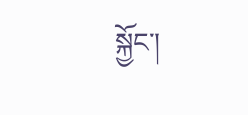སྐྱོང་།